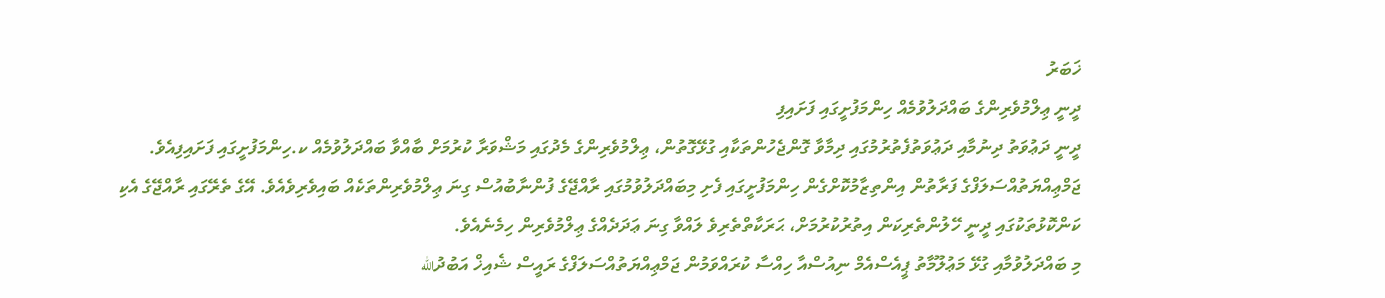ޚަބަރު
ދީނީ ޢިލްމުވެރިންގެ ބައްދަލުވުމެއް ހިންމަފުށީގައި ފަށައިފި
ދީނީ ދަޢުވަތު ދިނުމާއި ދަޢުވަތުފެތުރުމުގައި ދިމާވާ ގޮންޖެހުންތަކާއި ގުޅޭގޮތުން، ޢިލްމުވެރިންގެ މެދުގައި މަޝްވަރާ ކުރުމަށް ބާއްވާ ބައްދަލުވުމެއް ކ.ހިންމަފުށީގައި ފަށައިފިއެވެ.
ޖަމްޢިއްޔަތުއްސަލަފްގެ ފަރާތުން އިންތިޒާމުކޮށްގެން ހިންމަފުށީގައި ފެށި މިބައްދަލުވުމުގައި ރާއްޖޭގެ ފުންނާބުއުސް ގިނަ ޢިލްމުވެރިންތަކެއް ބައިވެރިވެއެވެ. އޭގެ ތެރޭގައި ރާއްޖޭގެ އެކި ކަންކޮޅުތަކުގައި ދީނީ ހޭލުންތެރިކަން އިތުރުކުރުމަށް، ޙަރަކާތްތެރިވެ ލައްވާ ގިނަ ޢަދަދެއްގެ ޢިލްމުވެރިން ހިމެނެއެވެ.
މި ބައްދަލުވުމާއި ގުޅޭ މަޢުލޫމާތު ޕީއެސްއެމް ނިއުސްއާ ހިއްސާ ކުރައްވަމުން ޖަމްޢިއްޔަތުއްސަލަފްގެ ރައީސް ޝެއިޚް އަބުދުالله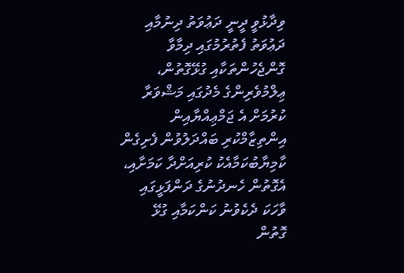ވިދާޅުވީ ދީނީ ދަޢުވަތު ދިނުމާއި ދަޢުވަތު ފެތުރުމުގައި ދިމާވާ ގޮންޖެހުންތަކާއި ގުޅޭގޮތުން، ޢިލްމުވެރިންގެ މެދުގައި މަޝްވަރާ ކުރުމަށް އެ ޖަމްޢިއްޔާއިން އިންތިޒާމްކުރި ބައްދަލުވުން ފެށިގެން ކާމިޔާބުކަމާއެކު ކުރިއަށްދާ ކަމަށާއި، އެގޮތުން ހެނދުނުގެ ދަންފަޅީގައި ވާހަކަ ދެކެވުނު ކަންކަމާއި ގުޅޭ ގޮތުން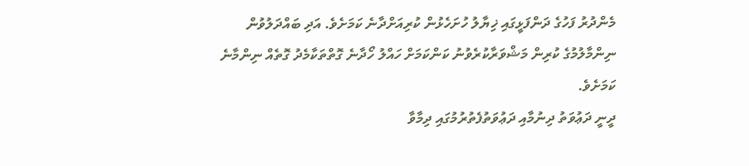މެންދުރު ފަހުގެ ދަންފަޅީގައި ޚިޔާލު ހުށަހެޅުން ކުރިއަށްދާނެ ކަމަށެވެ. އަދި ބައްދަލުވުން ނިންމާލުމުގެ ކުރިން މަޝްވަރާކުރެވުނު ކަންކަމަށް ހައްލު ހޯދާނެ ގޮތްތަކާމެދު ގޮތެއް ނިންމާނެ ކަމަށެވެ.
ދީނީ ދަޢުވަތު ދިނުމާއި ދަޢުވަތުފެތުރުމުގައި ދިމާވާ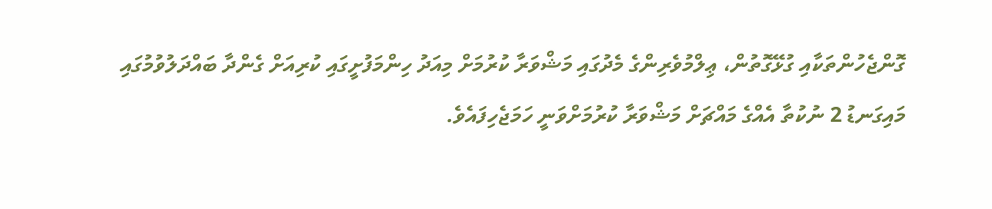ގޮންޖެހުންތަކާއި ގުޅޭގޮތުން، ޢިލްމުވެރިންގެ މެދުގައި މަޝްވަރާ ކުރުމަށް މިއަދު ހިންމަފުށީގައި ކުރިއަށް ގެންދާ ބައްދަލުވުމުގައި މައިގަނޑު 2 ނުކުތާ އެއްގެ މައްޗަށް މަޝްވަރާ ކުރުމަށްވަނީ ހަމަޖެހިފައެވެ.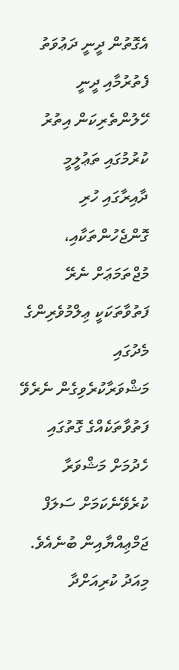އެގޮތުން ދީނީ ދަޢުވަތު ފެތުރުމާއި ދީނީ ހޭލުންތެރިކަން އިތުރު ކުރުމުގައި ތަޢުލީމީ ދާއިރާގައި ހުރި ގޮންޖެހުންތަކާއި، މުޖްތަމަޢަށް ނެރޭ ފަތުވާތަކަކީ ޢިލްމުވެރިންގެ މެދުގައި މަޝްވަރާކުރެވިގެން ނެރެވޭ ފަތުވާތަކެއްގެ ގޮތުގައި ހެދުމަށް މަޝްވަރާ ކުރެވޭނެކަމަށް ސަލަފް ޖަމްޢިއްޔާއިން ބުނެއެވެ.
މިއަދު ކުރިއަށްދާ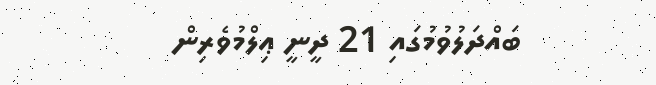ބައްދަލުވުމުގައި 21 ދީނީ ޢިލްމުވެރިން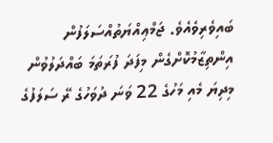ބައިވެރިވެއެވެ. ޖަމްޢިއްޔަތުއްސަލަފުން އިންތިޒާމުކޮށްގެން މިފަދަ ފުރަތަމަ ބައްދަލުވުން މިދިޔަ މެއި މަހުގެ 22 ވަނަ ދުވަހުގެ ރޭ ސަލަފުގެ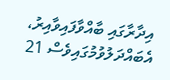އިދާރާގައި ބާއްވާފައިވާއިރު، އެބައްދަލުވުމުގައިވެސް 21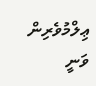ޢިލްމުވެރިން ވަނީ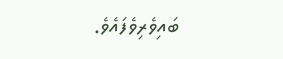ބައިވެރިވެފައެވެ.